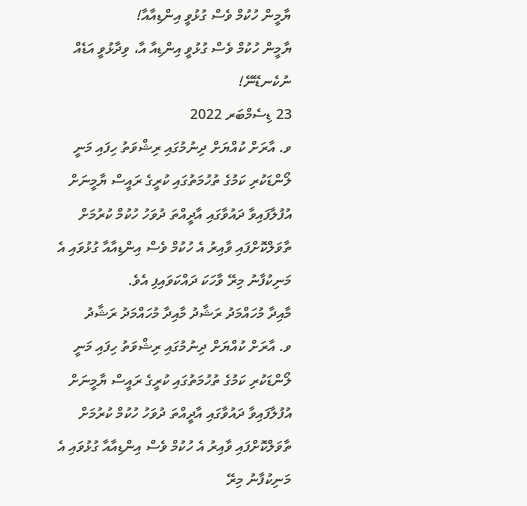ޔާމީން ހުކުމް ވެސް ގުޅުވީ އިންޑިއާއާ!
ޔާމީން ހުކުމް ވެސް ގުޅުވީ އިންޑިއާ އާ، ވިދާޅުވީ އަޑެއް ނުކެނޑޭނޭ!
23 ޑިސެމްބަރ 2022
ވ. އާރަށް ކުއްޔަށް ދިނުމުގައި ރިޝްވަތު ހިފައި މަނީ ލޯންޑަކުރި ކަމުގެ ތުހުމަތުގައި ކުރީގެ ރައީސް ޔާމީނަށް އުފުލާފައިވާ ދައުވާގައި އާދީއްތަ ދުވަހު ހުކުމް ކުރުމަށް ތާވަލްކޮށްފައި ވާއިރު އެ ހުކުމް ވެސް އިންޑިއާއާ ގުޅުވައި އެ މަނިކުފާނު މިރޭ ވާހަކަ ދައްކަވައިފި އެވެ.
މާއިދާ މުހައްމަދު ރަޝާދު މާއިދާ މުހައްމަދު ރަޝާދު
ވ. އާރަށް ކުއްޔަށް ދިނުމުގައި ރިޝްވަތު ހިފައި މަނީ ލޯންޑަކުރި ކަމުގެ ތުހުމަތުގައި ކުރީގެ ރައީސް ޔާމީނަށް އުފުލާފައިވާ ދައުވާގައި އާދީއްތަ ދުވަހު ހުކުމް ކުރުމަށް ތާވަލްކޮށްފައި ވާއިރު އެ ހުކުމް ވެސް އިންޑިއާއާ ގުޅުވައި އެ މަނިކުފާނު މިރޭ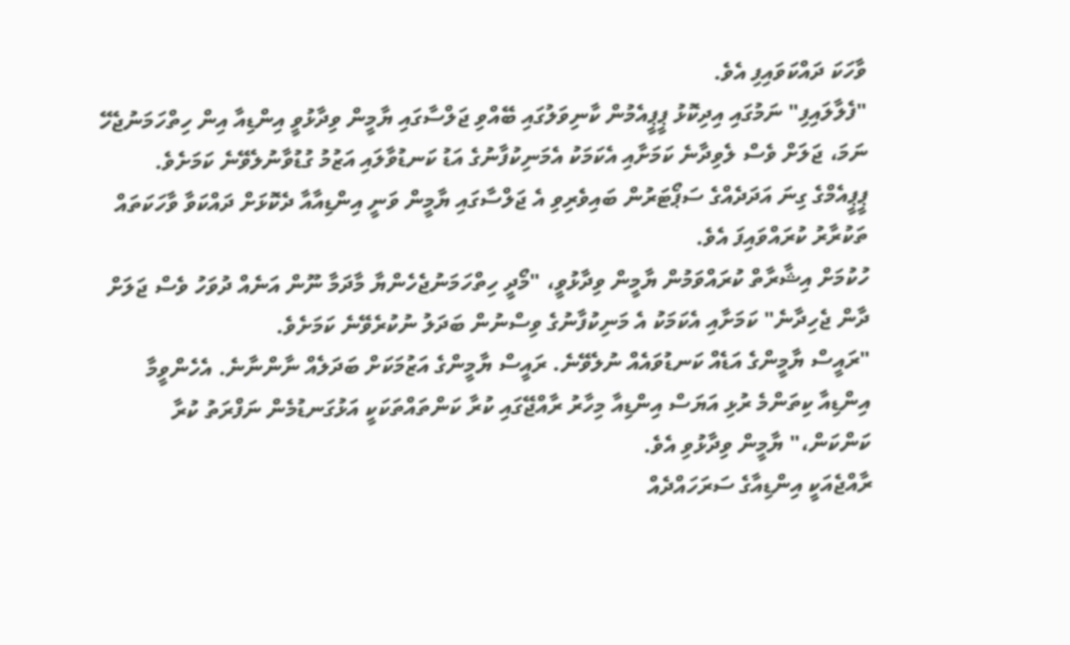ވާހަކަ ދައްކަވައިފި އެވެ.
"ފެލާލައިފި" ނަމުގައި އިދިކޮޅު ޕީޕީއެމުން ކާނިވަލުގައި ބޭއްވި ޖަލްސާގައި ޔާމީން ވިދާޅުވީ އިންޑިއާ އިން ހިތްހަމަނުޖެހޭ ނަމަ، ޖަލަށް ވެސް ލެވިދާނެ ކަމަށާއި އެކަމަކު އެމަނިކުފާނުގެ އަޑު ކަނޑުވާލައި އަޒުމު ގުޑުވާނުލެވޭނެ ކަމަށެވެ.
ޕީޕީއެމްގެ ގިނަ އަދަދެއްގެ ސަޕޯޓަރުން ބައިވެރިވި އެ ޖަލްސާގައި ޔާމީން ވަނީ އިންޑިއާއާ ދެކޮޅަށް ދައްކަވާ ވާހަކަތައް ތަކުރާރު ކުރައްވައިފަ އެވެ.
ހުކުމަށް އިޝާރާތް ކުރައްވަމުން ޔާމީން ވިދާޅުވީ، "މޯދީ ހިތްހަމަނުޖެހެންޔާ މާދަމާ ނޫން އަނެއް ދުވަހު ވެސް ޖަލަށް ދާން ޖެހިދާނެ" ކަމަށާއި އެކަމަކު އެ މަނިކުފާނުގެ ވިސްނުން ބަދަލު ނުކުރެވޭނެ ކަމަށެވެ.
"ރައީސް ޔާމީންގެ އަޑެއް ކަނޑުވައެއް ނުލެވޭނެ. ރައީސް ޔާމީންގެ އަޒުމަކަށް ބަދަލެއް ނާންނާނެ. އެހެންވީމާ އިންޑިއާ ކިތަންމެ ރުޅި އަޔަސް އިންޑިއާ މިހާރު ރާއްޖޭގައި ކުރާ ކަންތައްތަކަކީ އަޅުގަނޑުމެން ނަފްރަތު ކުރާ ކަންކަން،" ޔާމީން ވިދާޅުވި އެވެ.
ރާއްޖެއަކީ އިންޑިއާގެ ސަރަހައްދެއް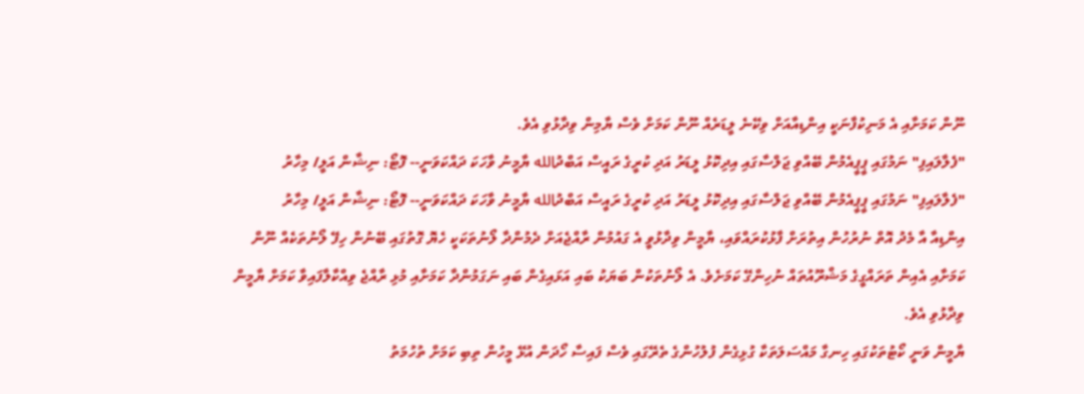ނޫން ކަމަށާއި އެ މަނިކުފާނަކީ އިންޑިއާއަށް ވިކޭނެ ލީޑަރެއް ނޫން ކަމަށް ވެސް ޔާމިން ވިދާޅުވި އެވެ.
"ފެލާލައިފި" ނަމުގައި ޕީޕީއެމުން ބޭއްވި ޖަލްސާގައި އިދިކޮޅު ލީޑަރު އަދި ކުރީގެ ރައީސް އަބްދުالله ޔާމީނު ވާހަކަ ދައްކަވަނީ-- ފޮޓޯ: ނިޝާން އަލީ/ މިހާރު
"ފެލާލައިފި" ނަމުގައި ޕީޕީއެމުން ބޭއްވި ޖަލްސާގައި އިދިކޮޅު ލީޑަރު އަދި ކުރީގެ ރައީސް އަބްދުالله ޔާމީނު ވާހަކަ ދައްކަވަނީ-- ފޮޓޯ: ނިޝާން އަލީ/ މިހާރު
އިންޑިއާ އާ މެދު އޮތް ނުރުހުން އިތުރަށް ފާޅުކުރައްވައި، ޔާމީން ވިދާޅުވީ އެ ގައުމުން ރާއްޖެއަށް ދެމުންދާ ލޯނުތަކަކީ ހެޔޮ ގޮތުގައި ބޭނުން ހިފޭ ލޯނުތަކެއް ނޫން ކަމަށާއި އެއިން ތަރައްގީގެ މަޝްރޫއުތައް ނުހިންގޭ ކަމަށެވެ. އެ ލޯނުތަކުން ބަޔަކު ބައި އަޅައިގެން ބައި ނަގަމުންދާ ކަމަށާއި މުޅި ރާއްޖެ ވިއްކާލާފައިވާ ކަމަށް ޔާމީން ވިދާޅުވި އެވެ.
ޔާމީން ވަނީ ކޯޓުތަކުގައި ހިނގާ މައްސަލަތަކާ ގުޅިގެން ފުލުހުންގެ ތެރޭގައި ވެސް ފައިސާ ހޯދަން އުޅޭ މީހުން ތިބި ކަމަށް ތުހުމަތު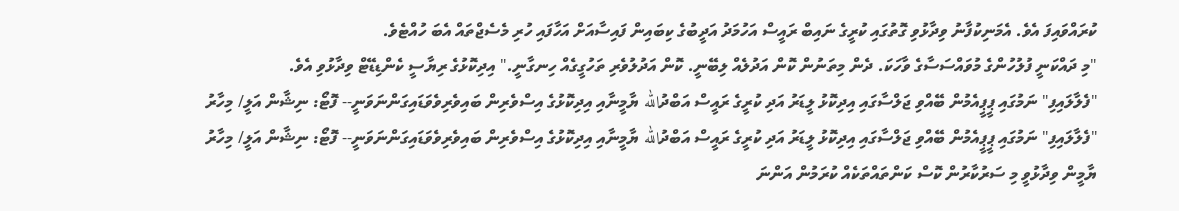ކުރައްވައިފަ އެވެ. އެމަނިކުފާނު ވިދާޅުވި ގޮތުގައި ކުރީގެ ނައިބް ރައީސް އަހުމަދު އަދީބުގެ ކިބައިން ފައިސާއަށް އަހާފައި ހުރި މެސެޖްތައް އެބަ ހުއްޓެވެ.
"މި ދައްކަނީ ފުލުހުންގެ މުވައްސަސާގެ ވާހަކަ. ދެން މިތަނުން ކޮން އަދުލެއް ލިބޭނީ. ކޮން އަދުލުވެރި ތަހުގީގެއް ހިނގާނީ." އިދިކޮޅުގެ ރިޔާސީ ކެންޑިޑޭޓް ވިދާޅުވި އެވެ.
"ފެލާލައިފި" ނަމުގައި ޕީޕީއެމުން ބޭއްވި ޖަލްސާގައި އިދިކޮޅު ލީޑަރު އަދި ކުރީގެ ރައީސް އަބްދުالله ޔާމީނާއި އިދިކޮޅުގެ އިސްވެރިން ބައިވެރިވެވަޑައިގަންނަވަނީ-- ފޮޓޯ: ނިޝާން އަލީ/ މިހާރު
"ފެލާލައިފި" ނަމުގައި ޕީޕީއެމުން ބޭއްވި ޖަލްސާގައި އިދިކޮޅު ލީޑަރު އަދި ކުރީގެ ރައީސް އަބްދުالله ޔާމީނާއި އިދިކޮޅުގެ އިސްވެރިން ބައިވެރިވެވަޑައިގަންނަވަނީ-- ފޮޓޯ: ނިޝާން އަލީ/ މިހާރު
ޔާމީން ވިދާޅުވީ މި ސަރުކާރުން ކޮސް ކަންތައްތަކެއް ކުރަމުން އަންނަ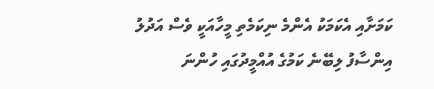ކަމަށާއި އެކަމަކު އެންމެ ނިކަމެތި މީހާއަކީ ވެސް އަދުލު އިންސާފު ލިބޭނެ ކަމުގެ އުއްމީދުގައި ހުންނަ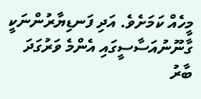މީހެއް ކަމަށެވެ. އަދި ފަނޑިޔާރުންނަކީ ގާނޫނުއަސާސީގައި އެންމެ ވަރުގަދަ ބާރު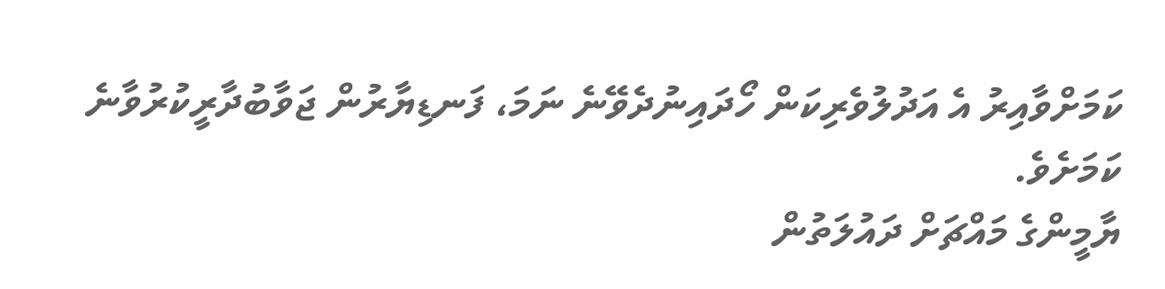ކަމަށްވާއިރު އެ އަދުލުވެރިކަން ހޯދައިނުދެވޭނެ ނަމަ، ފަނޑިޔާރުން ޖަވާބުދާރީކުރުވާނެ ކަމަށެވެ.
ޔާމީންގެ މައްޗަށް ދައުލަތުން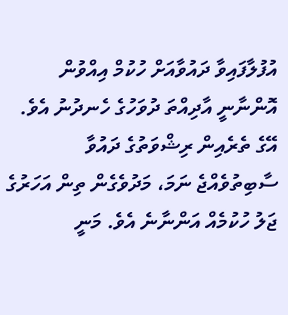އުފުލާފައިވާ ދައުވާއަށް ހުކުމް އިއްވުން އޮންނާނީ އާދިއްތަ ދުވަހުގެ ހެނދުނު އެވެ. އޭގެ ތެރެއިން ރިޝްވަތުގެ ދައުވާ ސާބިތުވެއްޖެ ނަމަ، މަދުވެގެން ތިން އަހަރުގެ ޖަލު ހުކުމެއް އަންނާނެ އެވެ. މަނީ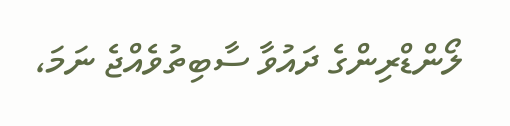ލޯންޑްރިންގެ ދައުވާ ސާބިތުވެއްޖެ ނަމަ،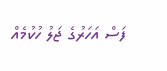ފަސް އަހަރުގެ ޖަލު ހުކުމެއް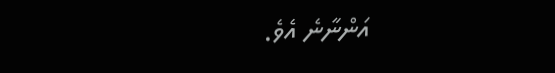އަންނާނެ އެވެ.